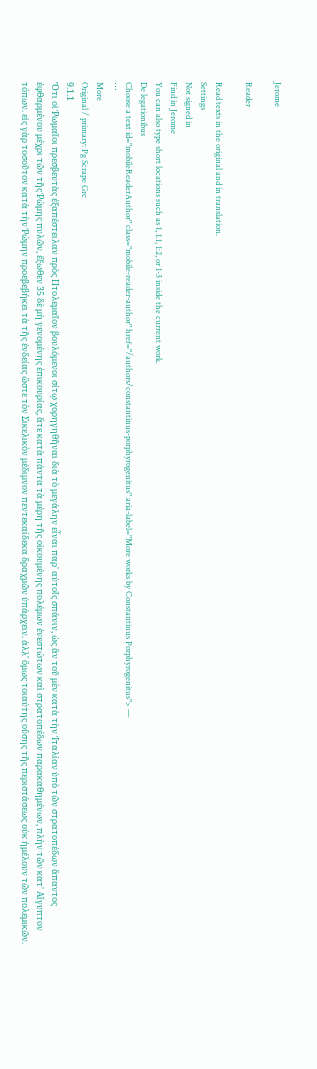Jerome

Reader

Read texts in the original and in translation.
Settings
Not signed in
Find in Jerome
You can also type short locations such as 1, 1.1, 1:2, or 1-3 inside the current work.
De legationibus
Choose a text id="mobileReaderAuthor" class="mobile-reader-author" href="/authors/constantinus-porphyrogenitus" aria-label="More works by Constantinus Porphyrogenitus"> —
⋯
More
Original / primary: Pg Scrape Grc
9.1.1
Ὅτι οἱ Ῥωμαῖοι πρεσβευτὰς ἐξαπέστειλαν πρὸς Πτολεμαῖον βουλόμενοι σίτῳ χορηγηθῆναι διὰ τὸ μεγάλην εἶναι παρ' αὐτοῖς σπάνιν, ὡς ἂν τοῦ μὲν κατὰ τὴν Ἰταλίαν ὑπὸ τῶν στρατοπέδων ἅπαντος ἐφθαρμένου μέχρι τῶν τῆς Ῥώμης πυλῶν, ἔξωθεν 35 δὲ μὴ γενομένης ἐπικουρίας, ἅτε κατὰ πάντα τὰ μέρη τῆς οἰκουμένης πολέμων ἐνεστώτων καὶ στρατοπέδων παρακαθημένων, πλὴν τῶν κατ' Αἴγυπτον τόπων. εἰς γὰρ τοσοῦτον κατὰ τὴν Ῥώμην προεβεβήκει τὰ τῆς ἐνδείας ὥστε τὸν Σικελικὸν μέδιμνον πεντεκαίδεκα δραχμῶν ὑπάρχειν. ἀλλ' ὅμως τοιαύτης οὔσης τῆς περιστάσεως οὐκ ἠμέλουν τῶν πολεμικῶν.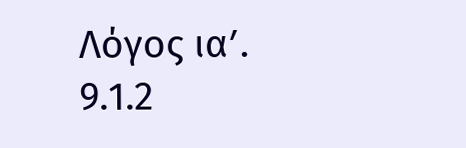Λόγος ιαʹ.
9.1.2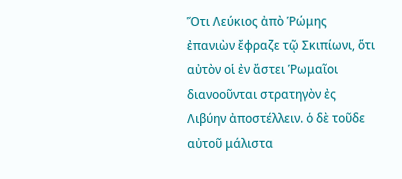Ὅτι Λεύκιος ἀπὸ Ῥώμης ἐπανιὼν ἔφραζε τῷ Σκιπίωνι, ὅτι αὐτὸν οἱ ἐν ἄστει Ῥωμαῖοι διανοοῦνται στρατηγὸν ἐς Λιβύην ἀποστέλλειν. ὁ δὲ τοῦδε αὐτοῦ μάλιστα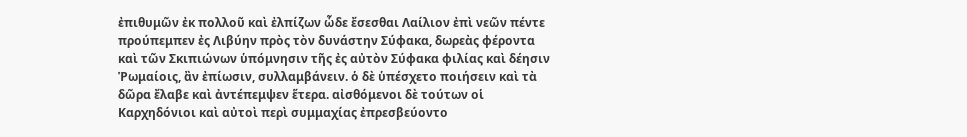ἐπιθυμῶν ἐκ πολλοῦ καὶ ἐλπίζων ὧδε ἔσεσθαι Λαίλιον ἐπὶ νεῶν πέντε προύπεμπεν ἐς Λιβύην πρὸς τὸν δυνάστην Σύφακα, δωρεὰς φέροντα καὶ τῶν Σκιπιώνων ὑπόμνησιν τῆς ἐς αὐτὸν Σύφακα φιλίας καὶ δέησιν Ῥωμαίοις, ἂν ἐπίωσιν, συλλαμβάνειν. ὁ δὲ ὑπέσχετο ποιήσειν καὶ τὰ δῶρα ἔλαβε καὶ ἀντέπεμψεν ἕτερα. αἰσθόμενοι δὲ τούτων οἱ Καρχηδόνιοι καὶ αὐτοὶ περὶ συμμαχίας ἐπρεσβεύοντο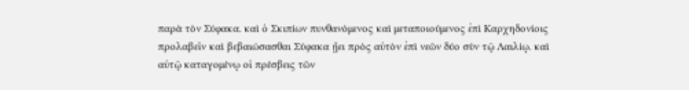παρὰ τὸν Σύφακα. καὶ ὁ Σκιπίων πυνθανόμενος καὶ μεταποιούμενος ἐπὶ Καρχηδονίοις προλαβεῖν καὶ βεβαιώσασθαι Σύφακα ᾔει πρὸς αὐτὸν ἐπὶ νεῶν δύο σὺν τῷ Λαιλίῳ. καὶ αὐτῷ καταγομένῳ οἱ πρέσβεις τῶν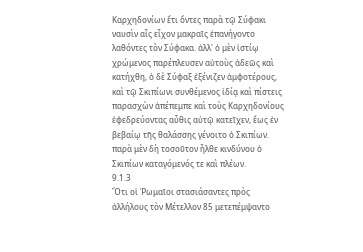Καρχηδονίων ἔτι ὄντες παρὰ τῷ Σύφακι ναυσὶν αἷς εἶχον μακραῖς ἐπανήγοντο λαθόντες τὸν Σύφακα. ἀλλ' ὁ μὲν ἱστίῳ χρώμενος παρέπλευσεν αὐτοὺς ἀδεῶς καὶ κατήχθη, ὁ δὲ Σύφαξ ἐξένιζεν ἀμφοτέρους, καὶ τῷ Σκιπίωνι συνθέμενος ἰδίᾳ καὶ πίστεις παρασχὼν ἀπέπεμπε καὶ τοὺς Καρχηδονίους ἐφεδρεύοντας αὖθις αὐτῷ κατεῖχεν, ἕως ἐν βεβαίῳ τῆς θαλάσσης γένοιτο ὁ Σκιπίων. παρὰ μὲν δὴ τοσοῦτον ἦλθε κινδύνου ὁ Σκιπίων καταγόμενός τε καὶ πλέων.
9.1.3
Ὅτι οἱ Ῥωμαῖοι στασιάσαντες πρὸς ἀλλήλους τὸν Μέτελλον 85 μετεπέμψαντο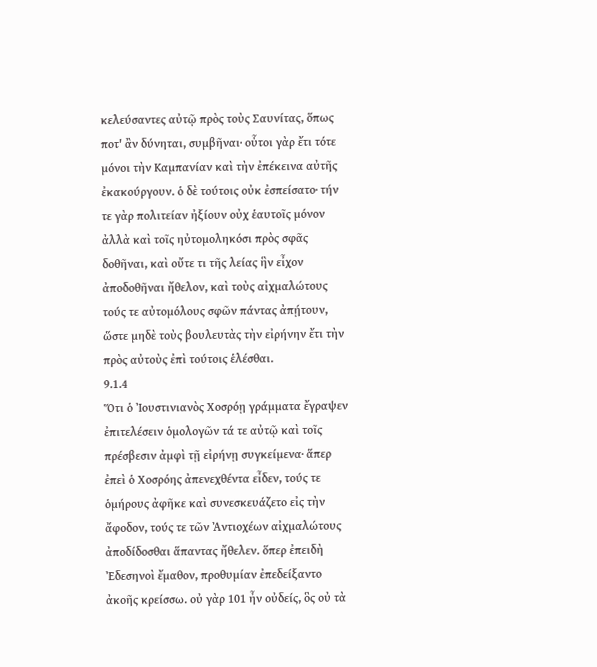κελεύσαντες αὐτῷ πρὸς τοὺς Σαυνίτας, ὅπως ποτ' ἂν δύνηται, συμβῆναι· οὗτοι γὰρ ἔτι τότε μόνοι τὴν Καμπανίαν καὶ τὴν ἐπέκεινα αὐτῆς ἐκακούργουν. ὁ δὲ τούτοις οὐκ ἐσπείσατο· τήν τε γὰρ πολιτείαν ἠξίουν οὐχ ἑαυτοῖς μόνον ἀλλὰ καὶ τοῖς ηὐτομοληκόσι πρὸς σφᾶς δοθῆναι, καὶ οὔτε τι τῆς λείας ἣν εἶχον ἀποδοθῆναι ἤθελον, καὶ τοὺς αἰχμαλώτους τούς τε αὐτομόλους σφῶν πάντας ἀπῄτουν, ὥστε μηδὲ τοὺς βουλευτὰς τὴν εἰρήνην ἔτι τὴν πρὸς αὐτοὺς ἐπὶ τούτοις ἑλέσθαι.
9.1.4
Ὅτι ὁ Ἰουστινιανὸς Χοσρόῃ γράμματα ἔγραψεν ἐπιτελέσειν ὁμολογῶν τά τε αὐτῷ καὶ τοῖς πρέσβεσιν ἀμφὶ τῇ εἰρήνῃ συγκείμενα· ἅπερ ἐπεὶ ὁ Χοσρόης ἀπενεχθέντα εἶδεν, τούς τε ὁμήρους ἀφῆκε καὶ συνεσκευάζετο εἰς τὴν ἄφοδον, τούς τε τῶν Ἀντιοχέων αἰχμαλώτους ἀποδίδοσθαι ἅπαντας ἤθελεν. ὅπερ ἐπειδὴ Ἐδεσηνοὶ ἔμαθον, προθυμίαν ἐπεδείξαντο ἀκοῆς κρείσσω. οὐ γὰρ 101 ἦν οὐδείς, ὃς οὐ τὰ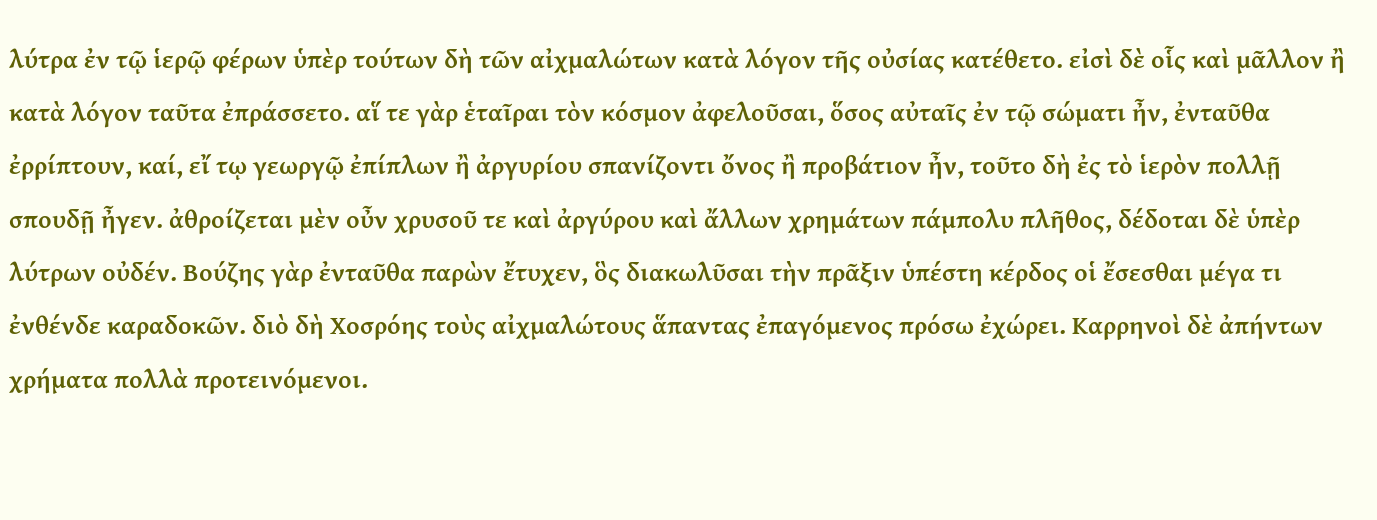λύτρα ἐν τῷ ἱερῷ φέρων ὑπὲρ τούτων δὴ τῶν αἰχμαλώτων κατὰ λόγον τῆς οὐσίας κατέθετο. εἰσὶ δὲ οἷς καὶ μᾶλλον ἢ κατὰ λόγον ταῦτα ἐπράσσετο. αἵ τε γὰρ ἑταῖραι τὸν κόσμον ἀφελοῦσαι, ὅσος αὐταῖς ἐν τῷ σώματι ἦν, ἐνταῦθα ἐρρίπτουν, καί, εἴ τῳ γεωργῷ ἐπίπλων ἢ ἀργυρίου σπανίζοντι ὄνος ἢ προβάτιον ἦν, τοῦτο δὴ ἐς τὸ ἱερὸν πολλῇ σπουδῇ ἦγεν. ἀθροίζεται μὲν οὖν χρυσοῦ τε καὶ ἀργύρου καὶ ἄλλων χρημάτων πάμπολυ πλῆθος, δέδοται δὲ ὑπὲρ λύτρων οὐδέν. Βούζης γὰρ ἐνταῦθα παρὼν ἔτυχεν, ὃς διακωλῦσαι τὴν πρᾶξιν ὑπέστη κέρδος οἱ ἔσεσθαι μέγα τι ἐνθένδε καραδοκῶν. διὸ δὴ Χοσρόης τοὺς αἰχμαλώτους ἅπαντας ἐπαγόμενος πρόσω ἐχώρει. Καρρηνοὶ δὲ ἀπήντων χρήματα πολλὰ προτεινόμενοι.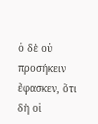ὁ δὲ οὐ προσήκειν ἔφασκεν, ὅτι δὴ οἱ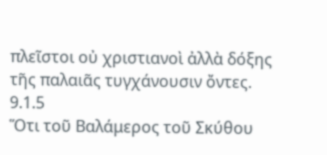πλεῖστοι οὐ χριστιανοὶ ἀλλὰ δόξης τῆς παλαιᾶς τυγχάνουσιν ὄντες.
9.1.5
Ὅτι τοῦ Βαλάμερος τοῦ Σκύθου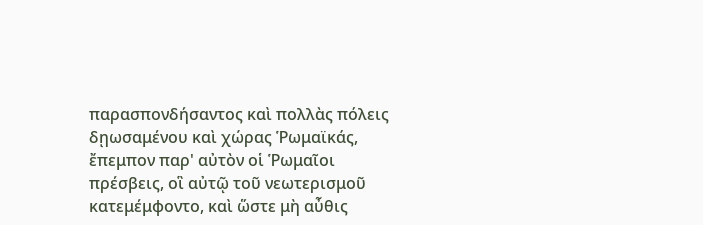παρασπονδήσαντος καὶ πολλὰς πόλεις δῃωσαμένου καὶ χώρας Ῥωμαϊκάς, ἔπεμπον παρ' αὐτὸν οἱ Ῥωμαῖοι πρέσβεις, οἳ αὐτῷ τοῦ νεωτερισμοῦ κατεμέμφοντο, καὶ ὥστε μὴ αὖθις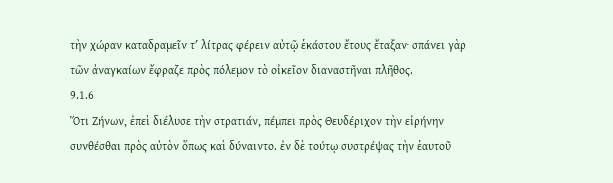τὴν χώραν καταδραμεῖν τʹ λίτρας φέρειν αὐτῷ ἑκάστου ἔτους ἔταξαν· σπάνει γὰρ τῶν ἀναγκαίων ἔφραζε πρὸς πόλεμον τὸ οἰκεῖον διαναστῆναι πλῆθος.
9.1.6
Ὅτι Ζήνων, ἐπεὶ διέλυσε τὴν στρατιάν, πέμπει πρὸς Θευδέριχον τὴν εἰρήνην συνθέσθαι πρὸς αὐτὸν ὅπως καὶ δύναιντο. ἐν δὲ τούτῳ συστρέψας τὴν ἑαυτοῦ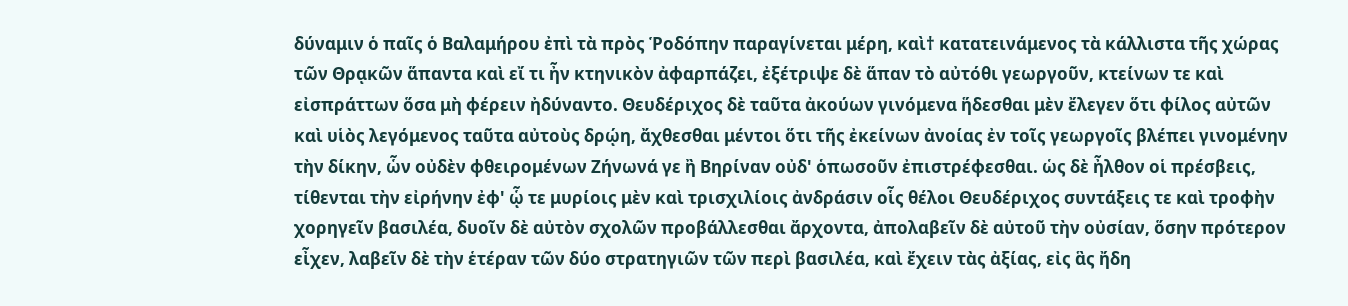δύναμιν ὁ παῖς ὁ Βαλαμήρου ἐπὶ τὰ πρὸς Ῥοδόπην παραγίνεται μέρη, καὶ† κατατεινάμενος τὰ κάλλιστα τῆς χώρας τῶν Θρᾳκῶν ἅπαντα καὶ εἴ τι ἦν κτηνικὸν ἀφαρπάζει, ἐξέτριψε δὲ ἅπαν τὸ αὐτόθι γεωργοῦν, κτείνων τε καὶ εἰσπράττων ὅσα μὴ φέρειν ἠδύναντο. Θευδέριχος δὲ ταῦτα ἀκούων γινόμενα ἥδεσθαι μὲν ἔλεγεν ὅτι φίλος αὐτῶν καὶ υἱὸς λεγόμενος ταῦτα αὐτοὺς δρῴη, ἄχθεσθαι μέντοι ὅτι τῆς ἐκείνων ἀνοίας ἐν τοῖς γεωργοῖς βλέπει γινομένην τὴν δίκην, ὧν οὐδὲν φθειρομένων Ζήνωνά γε ἢ Βηρίναν οὐδ' ὁπωσοῦν ἐπιστρέφεσθαι. ὡς δὲ ἦλθον οἱ πρέσβεις, τίθενται τὴν εἰρήνην ἐφ' ᾧ τε μυρίοις μὲν καὶ τρισχιλίοις ἀνδράσιν οἷς θέλοι Θευδέριχος συντάξεις τε καὶ τροφὴν χορηγεῖν βασιλέα, δυοῖν δὲ αὐτὸν σχολῶν προβάλλεσθαι ἄρχοντα, ἀπολαβεῖν δὲ αὐτοῦ τὴν οὐσίαν, ὅσην πρότερον εἶχεν, λαβεῖν δὲ τὴν ἑτέραν τῶν δύο στρατηγιῶν τῶν περὶ βασιλέα, καὶ ἔχειν τὰς ἀξίας, εἰς ἃς ἤδη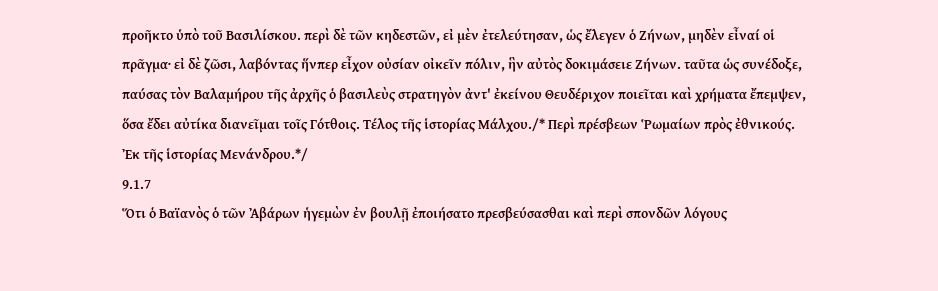προῆκτο ὑπὸ τοῦ Βασιλίσκου. περὶ δὲ τῶν κηδεστῶν, εἰ μὲν ἐτελεύτησαν, ὡς ἔλεγεν ὁ Ζήνων, μηδὲν εἶναί οἱ πρᾶγμα· εἰ δὲ ζῶσι, λαβόντας ἥνπερ εἶχον οὐσίαν οἰκεῖν πόλιν, ἣν αὐτὸς δοκιμάσειε Ζήνων. ταῦτα ὡς συνέδοξε, παύσας τὸν Βαλαμήρου τῆς ἀρχῆς ὁ βασιλεὺς στρατηγὸν ἀντ' ἐκείνου Θευδέριχον ποιεῖται καὶ χρήματα ἔπεμψεν, ὅσα ἔδει αὐτίκα διανεῖμαι τοῖς Γότθοις. Τέλος τῆς ἱστορίας Μάλχου./* Περὶ πρέσβεων Ῥωμαίων πρὸς ἐθνικούς. Ἐκ τῆς ἱστορίας Μενάνδρου.*/
9.1.7
Ὅτι ὁ Βαϊανὸς ὁ τῶν Ἀβάρων ἡγεμὼν ἐν βουλῇ ἐποιήσατο πρεσβεύσασθαι καὶ περὶ σπονδῶν λόγους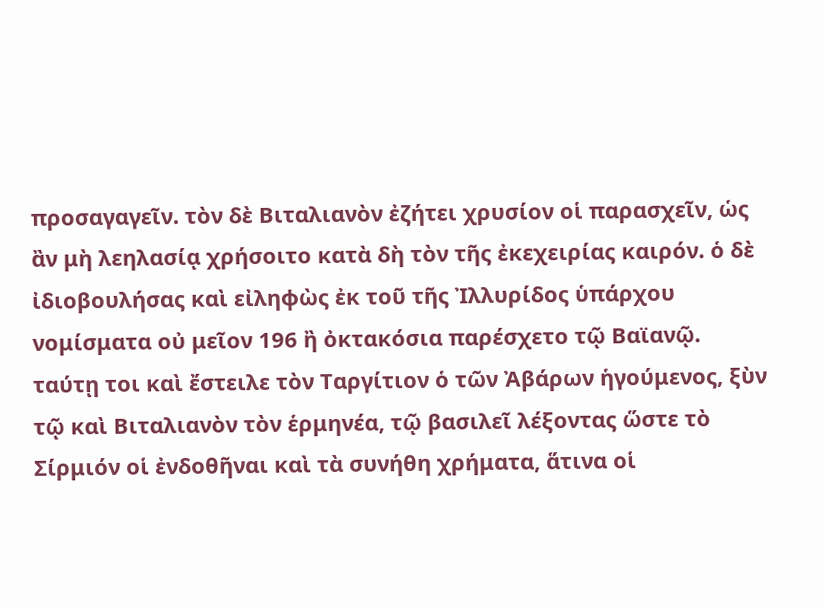προσαγαγεῖν. τὸν δὲ Βιταλιανὸν ἐζήτει χρυσίον οἱ παρασχεῖν, ὡς ἂν μὴ λεηλασίᾳ χρήσοιτο κατὰ δὴ τὸν τῆς ἐκεχειρίας καιρόν. ὁ δὲ ἰδιοβουλήσας καὶ εἰληφὼς ἐκ τοῦ τῆς Ἰλλυρίδος ὑπάρχου νομίσματα οὐ μεῖον 196 ἢ ὀκτακόσια παρέσχετο τῷ Βαϊανῷ. ταύτῃ τοι καὶ ἔστειλε τὸν Ταργίτιον ὁ τῶν Ἀβάρων ἡγούμενος, ξὺν τῷ καὶ Βιταλιανὸν τὸν ἑρμηνέα, τῷ βασιλεῖ λέξοντας ὥστε τὸ Σίρμιόν οἱ ἐνδοθῆναι καὶ τὰ συνήθη χρήματα, ἅτινα οἱ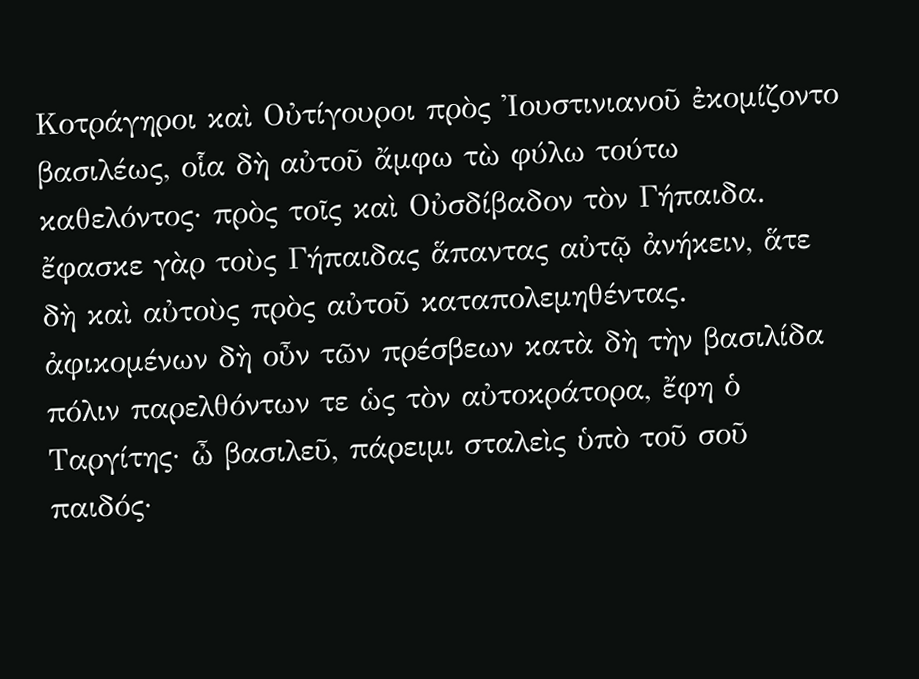Κοτράγηροι καὶ Οὐτίγουροι πρὸς Ἰουστινιανοῦ ἐκομίζοντο βασιλέως, οἷα δὴ αὐτοῦ ἄμφω τὼ φύλω τούτω καθελόντος· πρὸς τοῖς καὶ Οὐσδίβαδον τὸν Γήπαιδα. ἔφασκε γὰρ τοὺς Γήπαιδας ἅπαντας αὐτῷ ἀνήκειν, ἅτε δὴ καὶ αὐτοὺς πρὸς αὐτοῦ καταπολεμηθέντας. ἀφικομένων δὴ οὖν τῶν πρέσβεων κατὰ δὴ τὴν βασιλίδα πόλιν παρελθόντων τε ὡς τὸν αὐτοκράτορα, ἔφη ὁ Ταργίτης· ὦ βασιλεῦ, πάρειμι σταλεὶς ὑπὸ τοῦ σοῦ παιδός·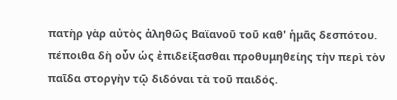πατὴρ γὰρ αὐτὸς ἀληθῶς Βαϊανοῦ τοῦ καθ' ἡμᾶς δεσπότου. πέποιθα δὴ οὖν ὡς ἐπιδείξασθαι προθυμηθείης τὴν περὶ τὸν παῖδα στοργὴν τῷ διδόναι τὰ τοῦ παιδός.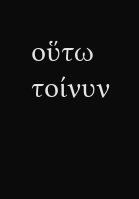οὕτω τοίνυν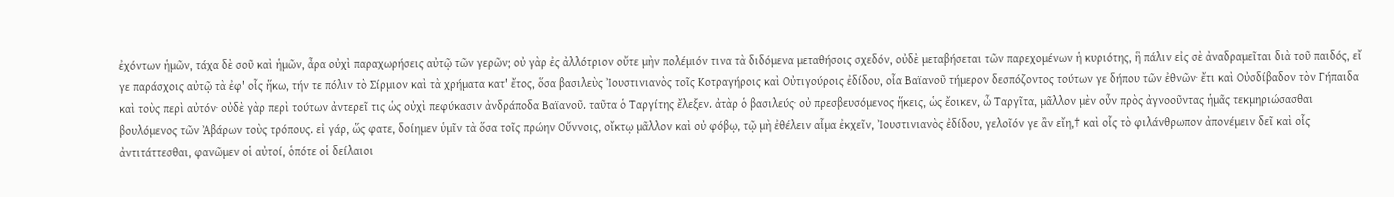ἐχόντων ἡμῶν, τάχα δὲ σοῦ καὶ ἡμῶν, ἆρα οὐχὶ παραχωρήσεις αὐτῷ τῶν γερῶν; οὐ γὰρ ἐς ἀλλότριον οὔτε μὴν πολέμιόν τινα τὰ διδόμενα μεταθήσοις σχεδόν, οὐδὲ μεταβήσεται τῶν παρεχομένων ἡ κυριότης, ἣ πάλιν εἰς σὲ ἀναδραμεῖται διὰ τοῦ παιδός, εἴ γε παράσχοις αὐτῷ τὰ ἐφ' οἷς ἥκω, τήν τε πόλιν τὸ Σίρμιον καὶ τὰ χρήματα κατ' ἔτος, ὅσα βασιλεὺς Ἰουστινιανὸς τοῖς Κοτραγήροις καὶ Οὐτιγούροις ἐδίδου, οἷα Βαϊανοῦ τήμερον δεσπόζοντος τούτων γε δήπου τῶν ἐθνῶν· ἔτι καὶ Οὐσδίβαδον τὸν Γήπαιδα καὶ τοὺς περὶ αὐτόν· οὐδὲ γὰρ περὶ τούτων ἀντερεῖ τις ὡς οὐχὶ πεφύκασιν ἀνδράποδα Βαϊανοῦ. ταῦτα ὁ Ταργίτης ἔλεξεν. ἀτὰρ ὁ βασιλεύς· οὐ πρεσβευσόμενος ἥκεις, ὡς ἔοικεν, ὦ Ταργῖτα, μᾶλλον μὲν οὖν πρὸς ἀγνοοῦντας ἡμᾶς τεκμηριώσασθαι βουλόμενος τῶν Ἀβάρων τοὺς τρόπους. εἰ γάρ, ὥς φατε, δοίημεν ὑμῖν τὰ ὅσα τοῖς πρώην Οὔννοις, οἴκτῳ μᾶλλον καὶ οὐ φόβῳ, τῷ μὴ ἐθέλειν αἷμα ἐκχεῖν, Ἰουστινιανὸς ἐδίδου, γελοῖόν γε ἂν εἴη,† καὶ οἷς τὸ φιλάνθρωπον ἀπονέμειν δεῖ καὶ οἷς ἀντιτάττεσθαι, φανῶμεν οἱ αὐτοί, ὁπότε οἱ δείλαιοι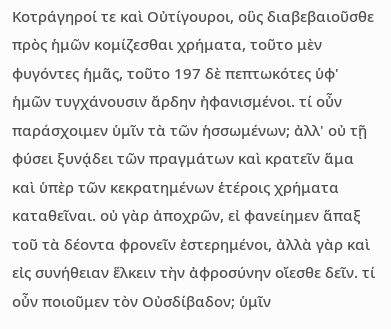Κοτράγηροί τε καὶ Οὐτίγουροι, οὓς διαβεβαιοῦσθε πρὸς ἡμῶν κομίζεσθαι χρήματα, τοῦτο μὲν φυγόντες ἡμᾶς, τοῦτο 197 δὲ πεπτωκότες ὑφ' ἡμῶν τυγχάνουσιν ἄρδην ἠφανισμένοι. τί οὖν παράσχοιμεν ὑμῖν τὰ τῶν ἡσσωμένων; ἀλλ' οὐ τῇ φύσει ξυνᾴδει τῶν πραγμάτων καὶ κρατεῖν ἅμα καὶ ὑπὲρ τῶν κεκρατημένων ἑτέροις χρήματα καταθεῖναι. οὐ γὰρ ἀποχρῶν, εἰ φανείημεν ἅπαξ τοῦ τὰ δέοντα φρονεῖν ἐστερημένοι, ἀλλὰ γὰρ καὶ εἰς συνήθειαν ἕλκειν τὴν ἀφροσύνην οἴεσθε δεῖν. τί οὖν ποιοῦμεν τὸν Οὐσδίβαδον; ὑμῖν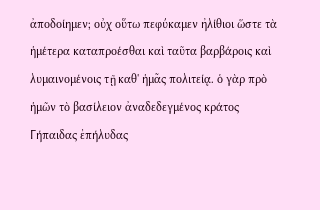ἀποδοίημεν; οὐχ οὕτω πεφύκαμεν ἠλίθιοι ὥστε τὰ ἡμέτερα καταπροέσθαι καὶ ταῦτα βαρβάροις καὶ λυμαινομένοις τῇ καθ' ἡμᾶς πολιτείᾳ. ὁ γὰρ πρὸ ἡμῶν τὸ βασίλειον ἀναδεδεγμένος κράτος Γήπαιδας ἐπήλυδας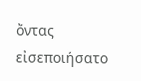ὄντας εἰσεποιήσατο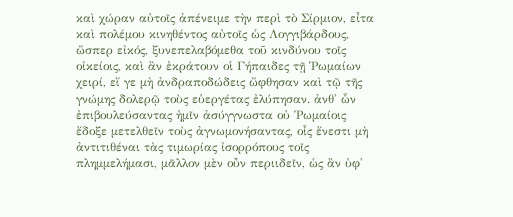καὶ χώραν αὐτοῖς ἀπένειμε τὴν περὶ τὸ Σίρμιον, εἶτα καὶ πολέμου κινηθέντος αὐτοῖς ὡς Λογγιβάρδους, ὥσπερ εἰκός, ξυνεπελαβόμεθα τοῦ κινδύνου τοῖς οἰκείοις, καὶ ἂν ἐκράτουν οἱ Γήπαιδες τῇ Ῥωμαίων χειρί, εἴ γε μὴ ἀνδραποδώδεις ὤφθησαν καὶ τῷ τῆς γνώμης δολερῷ τοὺς εὐεργέτας ἐλύπησαν. ἀνθ' ὧν ἐπιβουλεύσαντας ἡμῖν ἀσύγγνωστα οὐ Ῥωμαίοις ἔδοξε μετελθεῖν τοὺς ἀγνωμονήσαντας, οἷς ἔνεστι μὴ ἀντιτιθέναι τὰς τιμωρίας ἰσορρόπους τοῖς πλημμελήμασι, μᾶλλον μὲν οὖν περιιδεῖν, ὡς ἂν ὑφ'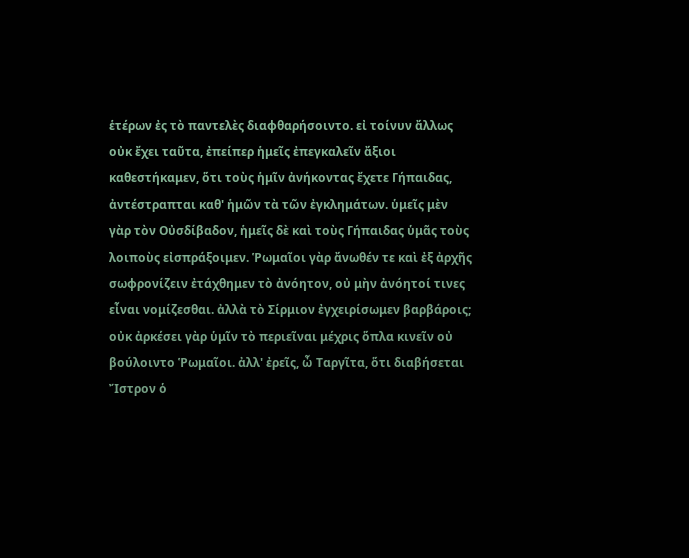ἑτέρων ἐς τὸ παντελὲς διαφθαρήσοιντο. εἰ τοίνυν ἄλλως οὐκ ἔχει ταῦτα, ἐπείπερ ἡμεῖς ἐπεγκαλεῖν ἄξιοι καθεστήκαμεν, ὅτι τοὺς ἡμῖν ἀνήκοντας ἔχετε Γήπαιδας, ἀντέστραπται καθ' ἡμῶν τὰ τῶν ἐγκλημάτων. ὑμεῖς μὲν γὰρ τὸν Οὐσδίβαδον, ἡμεῖς δὲ καὶ τοὺς Γήπαιδας ὑμᾶς τοὺς λοιποὺς εἰσπράξοιμεν. Ῥωμαῖοι γὰρ ἄνωθέν τε καὶ ἐξ ἀρχῆς σωφρονίζειν ἐτάχθημεν τὸ ἀνόητον, οὐ μὴν ἀνόητοί τινες εἶναι νομίζεσθαι. ἀλλὰ τὸ Σίρμιον ἐγχειρίσωμεν βαρβάροις; οὐκ ἀρκέσει γὰρ ὑμῖν τὸ περιεῖναι μέχρις ὅπλα κινεῖν οὐ βούλοιντο Ῥωμαῖοι. ἀλλ' ἐρεῖς, ὦ Ταργῖτα, ὅτι διαβήσεται Ἴστρον ὁ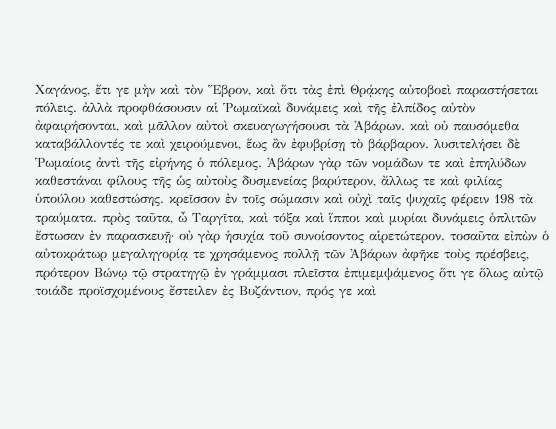Χαγάνος, ἔτι γε μὴν καὶ τὸν Ἕβρον, καὶ ὅτι τὰς ἐπὶ Θρᾴκης αὐτοβοεὶ παραστήσεται πόλεις. ἀλλὰ προφθάσουσιν αἱ Ῥωμαϊκαὶ δυνάμεις καὶ τῆς ἐλπίδος αὐτὸν ἀφαιρήσονται, καὶ μᾶλλον αὐτοὶ σκευαγωγήσουσι τὰ Ἀβάρων. καὶ οὐ παυσόμεθα καταβάλλοντές τε καὶ χειρούμενοι, ἕως ἂν ἐφυβρίσῃ τὸ βάρβαρον. λυσιτελήσει δὲ Ῥωμαίοις ἀντὶ τῆς εἰρήνης ὁ πόλεμος. Ἀβάρων γὰρ τῶν νομάδων τε καὶ ἐπηλύδων καθεστάναι φίλους τῆς ὡς αὐτοὺς δυσμενείας βαρύτερον, ἄλλως τε καὶ φιλίας ὑπούλου καθεστώσης. κρεῖσσον ἐν τοῖς σώμασιν καὶ οὐχὶ ταῖς ψυχαῖς φέρειν 198 τὰ τραύματα. πρὸς ταῦτα, ὦ Ταργῖτα, καὶ τόξα καὶ ἵπποι καὶ μυρίαι δυνάμεις ὁπλιτῶν ἔστωσαν ἐν παρασκευῇ· οὐ γὰρ ἡσυχία τοῦ συνοίσοντος αἱρετώτερον. τοσαῦτα εἰπὼν ὁ αὐτοκράτωρ μεγαληγορίᾳ τε χρησάμενος πολλῇ τῶν Ἀβάρων ἀφῆκε τοὺς πρέσβεις, πρότερον Βώνῳ τῷ στρατηγῷ ἐν γράμμασι πλεῖστα ἐπιμεμψάμενος ὅτι γε ὅλως αὐτῷ τοιάδε προϊσχομένους ἔστειλεν ἐς Βυζάντιον, πρός γε καὶ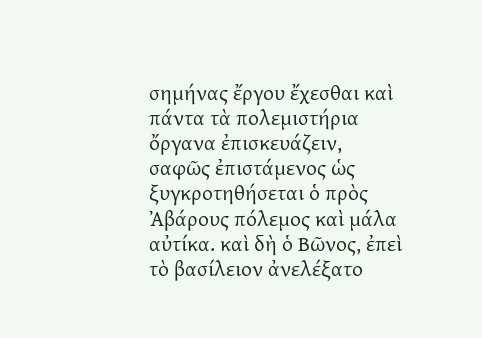σημήνας ἔργου ἔχεσθαι καὶ πάντα τὰ πολεμιστήρια ὄργανα ἐπισκευάζειν, σαφῶς ἐπιστάμενος ὡς ξυγκροτηθήσεται ὁ πρὸς Ἀβάρους πόλεμος καὶ μάλα αὐτίκα. καὶ δὴ ὁ Βῶνος, ἐπεὶ τὸ βασίλειον ἀνελέξατο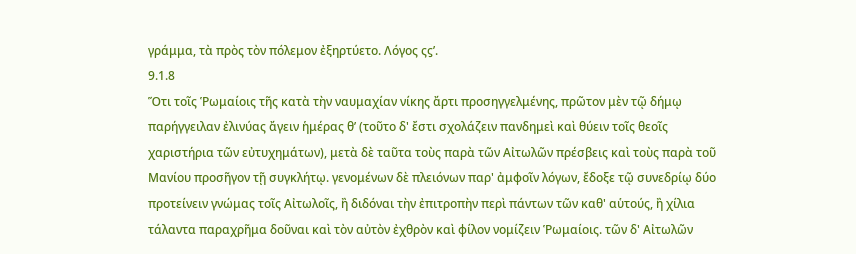γράμμα, τὰ πρὸς τὸν πόλεμον ἐξηρτύετο. Λόγος ςϛʹ.
9.1.8
Ὅτι τοῖς Ῥωμαίοις τῆς κατὰ τὴν ναυμαχίαν νίκης ἄρτι προσηγγελμένης, πρῶτον μὲν τῷ δήμῳ παρήγγειλαν ἐλινύας ἄγειν ἡμέρας θʹ (τοῦτο δ' ἔστι σχολάζειν πανδημεὶ καὶ θύειν τοῖς θεοῖς χαριστήρια τῶν εὐτυχημάτων), μετὰ δὲ ταῦτα τοὺς παρὰ τῶν Αἰτωλῶν πρέσβεις καὶ τοὺς παρὰ τοῦ Μανίου προσῆγον τῇ συγκλήτῳ. γενομένων δὲ πλειόνων παρ' ἀμφοῖν λόγων, ἔδοξε τῷ συνεδρίῳ δύο προτείνειν γνώμας τοῖς Αἰτωλοῖς, ἢ διδόναι τὴν ἐπιτροπὴν περὶ πάντων τῶν καθ' αὑτούς, ἢ χίλια τάλαντα παραχρῆμα δοῦναι καὶ τὸν αὐτὸν ἐχθρὸν καὶ φίλον νομίζειν Ῥωμαίοις. τῶν δ' Αἰτωλῶν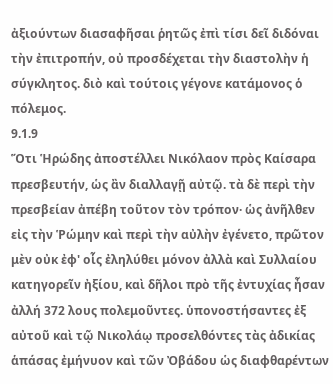ἀξιούντων διασαφῆσαι ῥητῶς ἐπὶ τίσι δεῖ διδόναι τὴν ἐπιτροπήν, οὐ προσδέχεται τὴν διαστολὴν ἡ σύγκλητος. διὸ καὶ τούτοις γέγονε κατάμονος ὁ πόλεμος.
9.1.9
Ὅτι Ἡρώδης ἀποστέλλει Νικόλαον πρὸς Καίσαρα πρεσβευτήν, ὡς ἂν διαλλαγῇ αὐτῷ. τὰ δὲ περὶ τὴν πρεσβείαν ἀπέβη τοῦτον τὸν τρόπον· ὡς ἀνῆλθεν εἰς τὴν Ῥώμην καὶ περὶ τὴν αὐλὴν ἐγένετο, πρῶτον μὲν οὐκ ἐφ' οἷς ἐληλύθει μόνον ἀλλὰ καὶ Συλλαίου κατηγορεῖν ἠξίου, καὶ δῆλοι πρὸ τῆς ἐντυχίας ἦσαν ἀλλή 372 λους πολεμοῦντες. ὑπονοστήσαντες ἐξ αὐτοῦ καὶ τῷ Νικολάῳ προσελθόντες τὰς ἀδικίας ἁπάσας ἐμήνυον καὶ τῶν Ὀβάδου ὡς διαφθαρέντων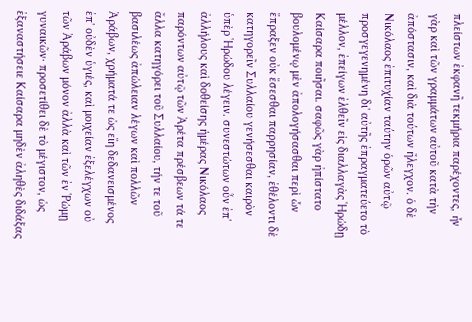πλείστων ἐκφανῆ τεκμήρια παρέχοντες, ἦν γὰρ καὶ τῶν γραμμάτων αὐτοῦ κατὰ τὴν ἀπόστασιν, καὶ διὰ τούτων ἤλεγχον. ὁ δὲ Νικόλαος ἐπιτυχίαν ταύτην ὁρῶν αὐτῷ προσγεγενημένη δι' αὐτῆς ἐπραγματεύετο τὸ μέλλον, ἐπείγων ἐλθεῖν εἰς διαλλαγὰς Ἡρώδῃ Καίσαρα ποιῆσαι. σαφῶς γὰρ ἠπίστατο βουλομένῳ μὲν ἀπολογήσασθαι περὶ ὧν ἔπραξεν οὐκ ἔσεσθαι παρρησίαν, ἐθέλοντι δὲ κατηγορεῖν Συλλαίου γενήσεσθαι καιρὸν ὑπὲρ Ἡρώδου λέγειν. συνεστώτων οὖν ἐπ' ἀλλήλους καὶ δοθείσης ἡμέρας Νικόλαος παρόντων αὐτῷ τῶν Ἀρέτα πρέσβεων τά τε ἄλλα κατηγόρει τοῦ Συλλαίου, τήν τε τοῦ βασιλέως ἀπώλειαν λέγων καὶ πολλῶν Ἀράβων, χρήματά τε ὡς εἴη δεδανεισμένος ἐπ' οὐδὲν ὑγιές, καὶ μοιχείαν ἐξελέγχων οὐ τῶν Ἀράβων μόνον ἀλλὰ καὶ τῶν ἐν Ῥώμῃ γυναικῶν· προσετίθει δὲ τὸ μέγιστον, ὡς ἐξαναστήσειε Καίσαρα μηδὲν ἀληθὲς διδάξας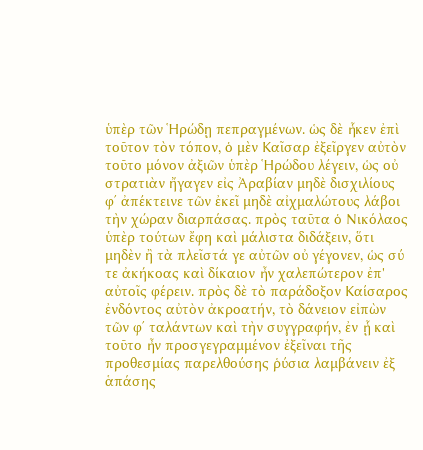ὑπὲρ τῶν Ἡρώδῃ πεπραγμένων. ὡς δὲ ἧκεν ἐπὶ τοῦτον τὸν τόπον, ὁ μὲν Καῖσαρ ἐξεῖργεν αὐτὸν τοῦτο μόνον ἀξιῶν ὑπὲρ Ἡρώδου λέγειν, ὡς οὐ στρατιὰν ἤγαγεν εἰς Ἀραβίαν μηδὲ δισχιλίους φʹ ἀπέκτεινε τῶν ἐκεῖ μηδὲ αἰχμαλώτους λάβοι τὴν χώραν διαρπάσας. πρὸς ταῦτα ὁ Νικόλαος ὑπὲρ τούτων ἔφη καὶ μάλιστα διδάξειν, ὅτι μηδὲν ἢ τὰ πλεῖστά γε αὐτῶν οὐ γέγονεν, ὡς σύ τε ἀκήκοας καὶ δίκαιον ἦν χαλεπώτερον ἐπ' αὐτοῖς φέρειν. πρὸς δὲ τὸ παράδοξον Καίσαρος ἐνδόντος αὐτὸν ἀκροατήν, τὸ δάνειον εἰπὼν τῶν φʹ ταλάντων καὶ τὴν συγγραφήν, ἐν ᾗ καὶ τοῦτο ἦν προσγεγραμμένον ἐξεῖναι τῆς προθεσμίας παρελθούσης ῥύσια λαμβάνειν ἐξ ἁπάσης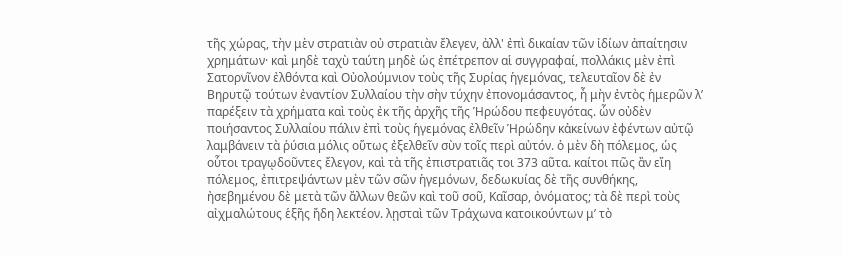τῆς χώρας, τὴν μὲν στρατιὰν οὐ στρατιὰν ἔλεγεν, ἀλλ' ἐπὶ δικαίαν τῶν ἰδίων ἀπαίτησιν χρημάτων· καὶ μηδὲ ταχὺ ταύτη μηδὲ ὡς ἐπέτρεπον αἱ συγγραφαί, πολλάκις μὲν ἐπὶ Σατορνῖνον ἐλθόντα καὶ Οὐολούμνιον τοὺς τῆς Συρίας ἡγεμόνας, τελευταῖον δὲ ἐν Βηρυτῷ τούτων ἐναντίον Συλλαίου τὴν σὴν τύχην ἐπονομάσαντος, ἦ μὴν ἐντὸς ἡμερῶν λʹ παρέξειν τὰ χρήματα καὶ τοὺς ἐκ τῆς ἀρχῆς τῆς Ἡρώδου πεφευγότας. ὧν οὐδὲν ποιήσαντος Συλλαίου πάλιν ἐπὶ τοὺς ἡγεμόνας ἐλθεῖν Ἡρώδην κἀκείνων ἐφέντων αὐτῷ λαμβάνειν τὰ ῥύσια μόλις οὕτως ἐξελθεῖν σὺν τοῖς περὶ αὐτόν. ὁ μὲν δὴ πόλεμος, ὡς οὗτοι τραγῳδοῦντες ἔλεγον, καὶ τὰ τῆς ἐπιστρατιᾶς τοι 373 αῦτα. καίτοι πῶς ἂν εἴη πόλεμος, ἐπιτρεψάντων μὲν τῶν σῶν ἡγεμόνων, δεδωκυίας δὲ τῆς συνθήκης, ἠσεβημένου δὲ μετὰ τῶν ἄλλων θεῶν καὶ τοῦ σοῦ, Καῖσαρ, ὀνόματος; τὰ δὲ περὶ τοὺς αἰχμαλώτους ἑξῆς ἤδη λεκτέον. λῃσταὶ τῶν Τράχωνα κατοικούντων μʹ τὸ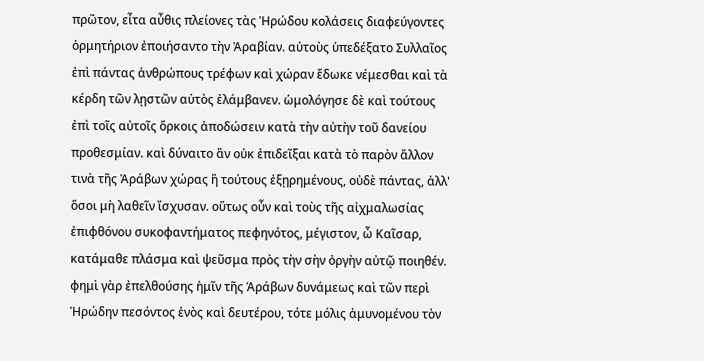πρῶτον, εἶτα αὖθις πλείονες τὰς Ἡρώδου κολάσεις διαφεύγοντες ὁρμητήριον ἐποιήσαντο τὴν Ἀραβίαν. αὐτοὺς ὑπεδέξατο Συλλαῖος ἐπὶ πάντας ἀνθρώπους τρέφων καὶ χώραν ἔδωκε νέμεσθαι καὶ τὰ κέρδη τῶν λῃστῶν αὐτὸς ἐλάμβανεν. ὡμολόγησε δὲ καὶ τούτους ἐπὶ τοῖς αὐτοῖς ὅρκοις ἀποδώσειν κατὰ τὴν αὐτὴν τοῦ δανείου προθεσμίαν. καὶ δύναιτο ἂν οὐκ ἐπιδεῖξαι κατὰ τὸ παρὸν ἄλλον τινὰ τῆς Ἀράβων χώρας ἢ τούτους ἐξῃρημένους, οὐδὲ πάντας, ἀλλ' ὅσοι μὴ λαθεῖν ἴσχυσαν. οὕτως οὖν καὶ τοὺς τῆς αἰχμαλωσίας ἐπιφθόνου συκοφαντήματος πεφηνότος, μέγιστον, ὦ Καῖσαρ, κατάμαθε πλάσμα καὶ ψεῦσμα πρὸς τὴν σὴν ὀργὴν αὐτῷ ποιηθέν. φημὶ γὰρ ἐπελθούσης ἡμῖν τῆς Ἀράβων δυνάμεως καὶ τῶν περὶ Ἡρώδην πεσόντος ἑνὸς καὶ δευτέρου, τότε μόλις ἀμυνομένου τὸν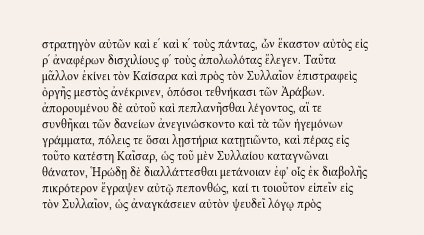στρατηγὸν αὐτῶν καὶ εʹ καὶ κʹ τοὺς πάντας, ὧν ἕκαστον αὐτὸς εἰς ρʹ ἀναφέρων δισχιλίους φʹ τοὺς ἀπολωλότας ἔλεγεν. Ταῦτα μᾶλλον ἐκίνει τὸν Καίσαρα καὶ πρὸς τὸν Συλλαῖον ἐπιστραφεὶς ὀργῆς μεστὸς ἀνέκρινεν, ὁπόσοι τεθνήκασι τῶν Ἀράβων. ἀπορουμένου δὲ αὐτοῦ καὶ πεπλανῆσθαι λέγοντος, αἵ τε συνθῆκαι τῶν δανείων ἀνεγινώσκοντο καὶ τὰ τῶν ἡγεμόνων γράμματα, πόλεις τε ὅσαι λῃστήρια κατῃτιῶντο, καὶ πέρας εἰς τοῦτο κατέστη Καῖσαρ, ὡς τοῦ μὲν Συλλαίου καταγνῶναι θάνατον, Ἡρώδῃ δὲ διαλλάττεσθαι μετάνοιαν ἐφ' οἷς ἐκ διαβολῆς πικρότερον ἔγραψεν αὐτῷ πεπονθώς, καί τι τοιοῦτον εἰπεῖν εἰς τὸν Συλλαῖον, ὡς ἀναγκάσειεν αὐτὸν ψευδεῖ λόγῳ πρὸς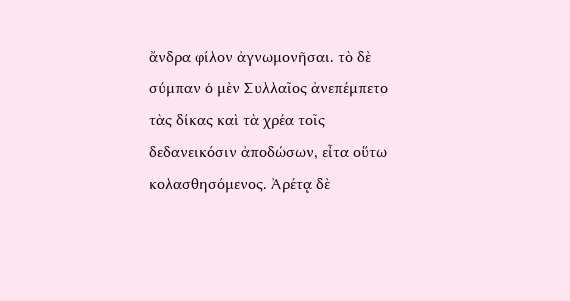ἄνδρα φίλον ἀγνωμονῆσαι. τὸ δὲ σύμπαν ὁ μὲν Συλλαῖος ἀνεπέμπετο τὰς δίκας καὶ τὰ χρέα τοῖς δεδανεικόσιν ἀποδώσων, εἶτα οὕτω κολασθησόμενος. Ἀρέτᾳ δὲ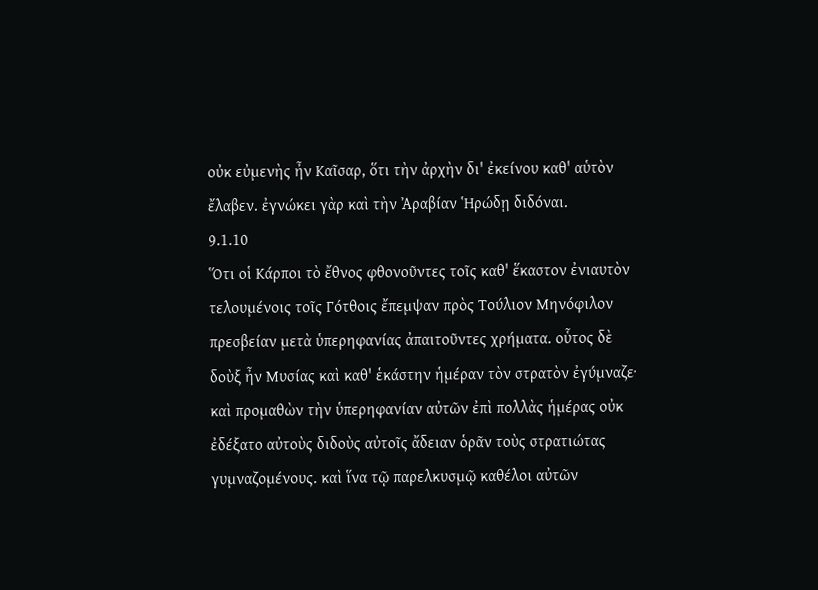οὐκ εὐμενὴς ἦν Καῖσαρ, ὅτι τὴν ἀρχὴν δι' ἐκείνου καθ' αὑτὸν ἔλαβεν. ἐγνώκει γὰρ καὶ τὴν Ἀραβίαν Ἡρώδῃ διδόναι.
9.1.10
Ὅτι οἱ Κάρποι τὸ ἔθνος φθονοῦντες τοῖς καθ' ἕκαστον ἐνιαυτὸν τελουμένοις τοῖς Γότθοις ἔπεμψαν πρὸς Τούλιον Μηνόφιλον πρεσβείαν μετὰ ὑπερηφανίας ἀπαιτοῦντες χρήματα. οὗτος δὲ δοὺξ ἦν Μυσίας καὶ καθ' ἑκάστην ἡμέραν τὸν στρατὸν ἐγύμναζε· καὶ προμαθὼν τὴν ὑπερηφανίαν αὐτῶν ἐπὶ πολλὰς ἡμέρας οὐκ ἐδέξατο αὐτοὺς διδοὺς αὐτοῖς ἄδειαν ὁρᾶν τοὺς στρατιώτας γυμναζομένους. καὶ ἵνα τῷ παρελκυσμῷ καθέλοι αὐτῶν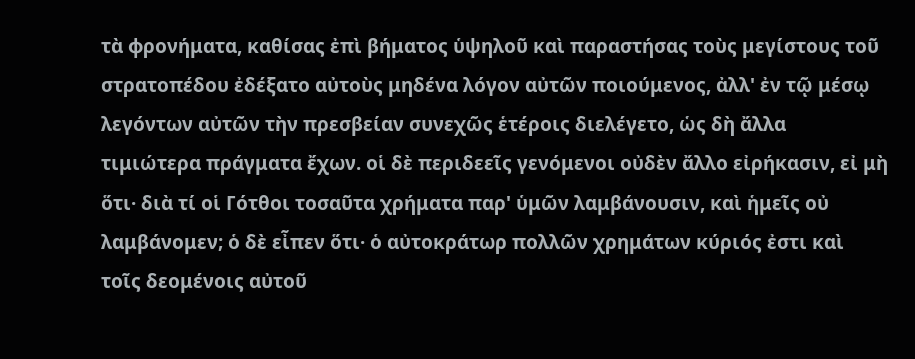τὰ φρονήματα, καθίσας ἐπὶ βήματος ὑψηλοῦ καὶ παραστήσας τοὺς μεγίστους τοῦ στρατοπέδου ἐδέξατο αὐτοὺς μηδένα λόγον αὐτῶν ποιούμενος, ἀλλ' ἐν τῷ μέσῳ λεγόντων αὐτῶν τὴν πρεσβείαν συνεχῶς ἑτέροις διελέγετο, ὡς δὴ ἄλλα τιμιώτερα πράγματα ἔχων. οἱ δὲ περιδεεῖς γενόμενοι οὐδὲν ἄλλο εἰρήκασιν, εἰ μὴ ὅτι· διὰ τί οἱ Γότθοι τοσαῦτα χρήματα παρ' ὑμῶν λαμβάνουσιν, καὶ ἡμεῖς οὐ λαμβάνομεν; ὁ δὲ εἶπεν ὅτι· ὁ αὐτοκράτωρ πολλῶν χρημάτων κύριός ἐστι καὶ τοῖς δεομένοις αὐτοῦ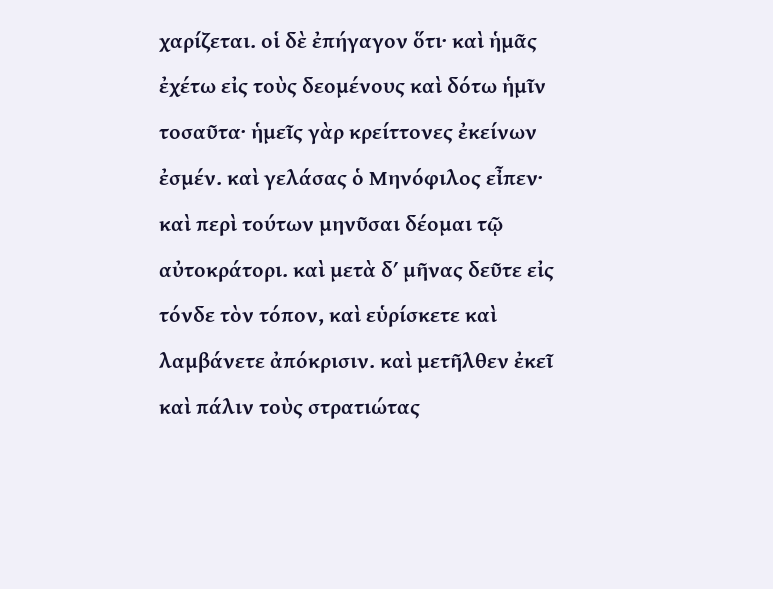χαρίζεται. οἱ δὲ ἐπήγαγον ὅτι· καὶ ἡμᾶς ἐχέτω εἰς τοὺς δεομένους καὶ δότω ἡμῖν τοσαῦτα· ἡμεῖς γὰρ κρείττονες ἐκείνων ἐσμέν. καὶ γελάσας ὁ Μηνόφιλος εἶπεν· καὶ περὶ τούτων μηνῦσαι δέομαι τῷ αὐτοκράτορι. καὶ μετὰ δʹ μῆνας δεῦτε εἰς τόνδε τὸν τόπον, καὶ εὑρίσκετε καὶ λαμβάνετε ἀπόκρισιν. καὶ μετῆλθεν ἐκεῖ καὶ πάλιν τοὺς στρατιώτας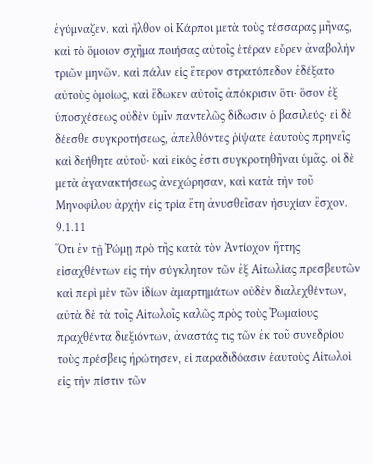ἐγύμναζεν. καὶ ἦλθον οἱ Κάρποι μετὰ τοὺς τέσσαρας μῆνας, καὶ τὸ ὅμοιον σχῆμα ποιήσας αὐτοῖς ἑτέραν εὗρεν ἀναβολὴν τριῶν μηνῶν. καὶ πάλιν εἰς ἕτερον στρατόπεδον ἐδέξατο αὐτοὺς ὁμοίως, καὶ ἔδωκεν αὐτοῖς ἀπόκρισιν ὅτι· ὅσον ἐξ ὑποσχέσεως οὐδὲν ὑμῖν παντελῶς δίδωσιν ὁ βασιλεύς· εἰ δὲ δέεσθε συγκροτήσεως, ἀπελθόντες ῥίψατε ἑαυτοὺς πρηνεῖς καὶ δεήθητε αὐτοῦ· καὶ εἰκός ἐστι συγκροτηθῆναι ὑμᾶς. οἱ δὲ μετὰ ἀγανακτήσεως ἀνεχώρησαν, καὶ κατὰ τὴν τοῦ Μηνοφίλου ἀρχὴν εἰς τρία ἔτη ἀνυσθεῖσαν ἡσυχίαν ἔσχον.
9.1.11
Ὅτι ἐν τῇ Ῥώμῃ πρὸ τῆς κατὰ τὸν Ἀντίοχον ἥττης εἰσαχθέντων εἰς τὴν σύγκλητον τῶν ἐξ Αἰτωλίας πρεσβευτῶν καὶ περὶ μὲν τῶν ἰδίων ἁμαρτημάτων οὐδὲν διαλεχθέντων, αὐτὰ δὲ τὰ τοῖς Αἰτωλοῖς καλῶς πρὸς τοὺς Ῥωμαίους πραχθέντα διεξιόντων, ἀναστάς τις τῶν ἐκ τοῦ συνεδρίου τοὺς πρέσβεις ἠρώτησεν, εἰ παραδιδόασιν ἑαυτοὺς Αἰτωλοὶ εἰς τὴν πίστιν τῶν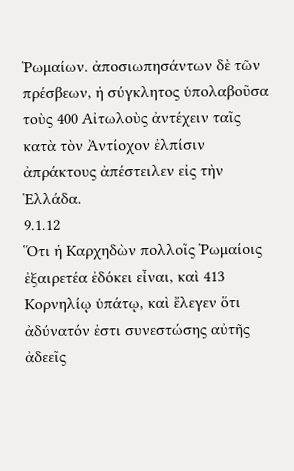Ῥωμαίων. ἀποσιωπησάντων δὲ τῶν πρέσβεων, ἡ σύγκλητος ὑπολαβοῦσα τοὺς 400 Αἰτωλοὺς ἀντέχειν ταῖς κατὰ τὸν Ἀντίοχον ἐλπίσιν ἀπράκτους ἀπέστειλεν εἰς τὴν Ἑλλάδα.
9.1.12
Ὅτι ἡ Καρχηδὼν πολλοῖς Ῥωμαίοις ἐξαιρετέα ἐδόκει εἶναι, καὶ 413 Κορνηλίῳ ὑπάτῳ, καὶ ἔλεγεν ὅτι ἀδύνατόν ἐστι συνεστώσης αὐτῆς ἀδεεῖς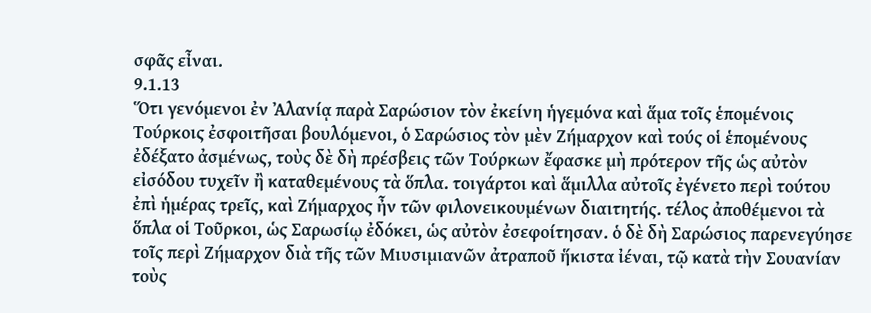σφᾶς εἶναι.
9.1.13
Ὅτι γενόμενοι ἐν Ἀλανίᾳ παρὰ Σαρώσιον τὸν ἐκείνη ἡγεμόνα καὶ ἅμα τοῖς ἑπομένοις Τούρκοις ἐσφοιτῆσαι βουλόμενοι, ὁ Σαρώσιος τὸν μὲν Ζήμαρχον καὶ τούς οἱ ἑπομένους ἐδέξατο ἀσμένως, τοὺς δὲ δὴ πρέσβεις τῶν Τούρκων ἔφασκε μὴ πρότερον τῆς ὡς αὐτὸν εἰσόδου τυχεῖν ἢ καταθεμένους τὰ ὅπλα. τοιγάρτοι καὶ ἅμιλλα αὐτοῖς ἐγένετο περὶ τούτου ἐπὶ ἡμέρας τρεῖς, καὶ Ζήμαρχος ἦν τῶν φιλονεικουμένων διαιτητής. τέλος ἀποθέμενοι τὰ ὅπλα οἱ Τοῦρκοι, ὡς Σαρωσίῳ ἐδόκει, ὡς αὐτὸν ἐσεφοίτησαν. ὁ δὲ δὴ Σαρώσιος παρενεγύησε τοῖς περὶ Ζήμαρχον διὰ τῆς τῶν Μιυσιμιανῶν ἀτραποῦ ἥκιστα ἰέναι, τῷ κατὰ τὴν Σουανίαν τοὺς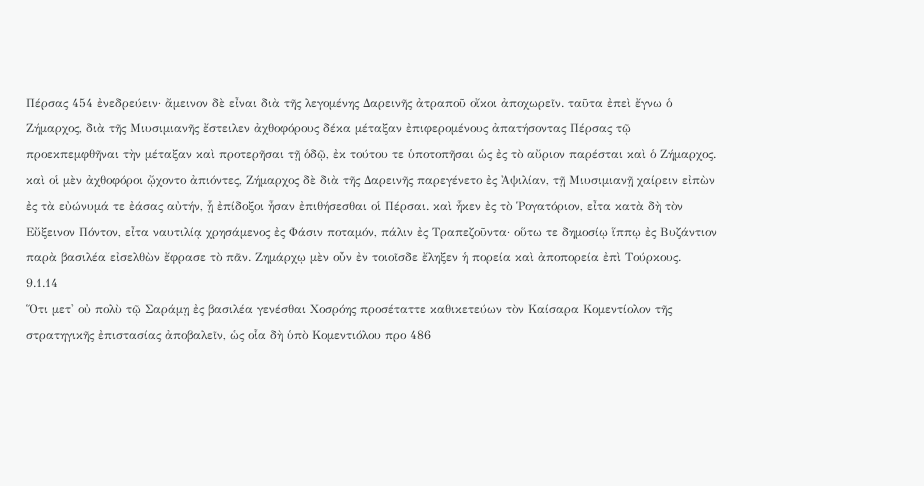Πέρσας 454 ἐνεδρεύειν· ἄμεινον δὲ εἶναι διὰ τῆς λεγομένης Δαρεινῆς ἀτραποῦ οἴκοι ἀποχωρεῖν. ταῦτα ἐπεὶ ἔγνω ὁ Ζήμαρχος, διὰ τῆς Μιυσιμιανῆς ἔστειλεν ἀχθοφόρους δέκα μέταξαν ἐπιφερομένους ἀπατήσοντας Πέρσας τῷ προεκπεμφθῆναι τὴν μέταξαν καὶ προτερῆσαι τῇ ὁδῷ, ἐκ τούτου τε ὑποτοπῆσαι ὡς ἐς τὸ αὔριον παρέσται καὶ ὁ Ζήμαρχος. καὶ οἱ μὲν ἀχθοφόροι ᾤχοντο ἀπιόντες, Ζήμαρχος δὲ διὰ τῆς Δαρεινῆς παρεγένετο ἐς Ἀψιλίαν, τῇ Μιυσιμιανῇ χαίρειν εἰπὼν ἐς τὰ εὐώνυμά τε ἐάσας αὐτήν, ᾗ ἐπίδοξοι ἦσαν ἐπιθήσεσθαι οἱ Πέρσαι. καὶ ἧκεν ἐς τὸ Ῥογατόριον, εἶτα κατὰ δὴ τὸν Εὔξεινον Πόντον, εἶτα ναυτιλίᾳ χρησάμενος ἐς Φάσιν ποταμόν, πάλιν ἐς Τραπεζοῦντα· οὕτω τε δημοσίῳ ἵππῳ ἐς Βυζάντιον παρὰ βασιλέα εἰσελθὼν ἔφρασε τὸ πᾶν. Ζημάρχῳ μὲν οὖν ἐν τοιοῖσδε ἔληξεν ἡ πορεία καὶ ἀποπορεία ἐπὶ Τούρκους.
9.1.14
Ὅτι μετ' οὐ πολὺ τῷ Σαράμῃ ἐς βασιλέα γενέσθαι Χοσρόης προσέταττε καθικετεύων τὸν Καίσαρα Κομεντίολον τῆς στρατηγικῆς ἐπιστασίας ἀποβαλεῖν, ὡς οἷα δὴ ὑπὸ Κομεντιόλου προ 486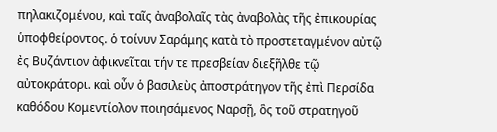πηλακιζομένου, καὶ ταῖς ἀναβολαῖς τὰς ἀναβολὰς τῆς ἐπικουρίας ὑποφθείροντος. ὁ τοίνυν Σαράμης κατὰ τὸ προστεταγμένον αὐτῷ ἐς Βυζάντιον ἀφικνεῖται τήν τε πρεσβείαν διεξῆλθε τῷ αὐτοκράτορι. καὶ οὖν ὁ βασιλεὺς ἀποστράτηγον τῆς ἐπὶ Περσίδα καθόδου Κομεντίολον ποιησάμενος Ναρσῇ, ὃς τοῦ στρατηγοῦ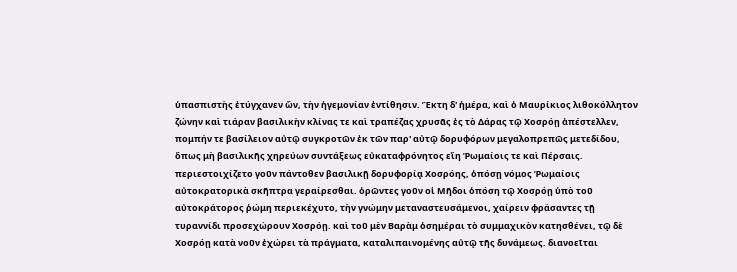ὑπασπιστὴς ἐτύγχανεν ὤν, τὴν ἡγεμονίαν ἐντίθησιν. Ἕκτη δ' ἡμέρα, καὶ ὁ Μαυρίκιος λιθοκόλλητον ζώνην καὶ τιάραν βασιλικὴν κλίνας τε καὶ τραπέζας χρυσᾶς ἐς τὸ Δάρας τῷ Χοσρόῃ ἀπέστελλεν, πομπήν τε βασίλειον αὐτῷ συγκροτῶν ἐκ τῶν παρ' αὐτῷ δορυφόρων μεγαλοπρεπῶς μετεδίδου, ὅπως μὴ βασιλικῆς χηρεύων συντάξεως εὐκαταφρόνητος εἴη Ῥωμαίοις τε καὶ Πέρσαις. περιεστοιχίζετο γοῦν πάντοθεν βασιλικῇ δορυφορίᾳ Χοσρόης, ὁπόσῃ νόμος Ῥωμαίοις αὐτοκρατορικὰ σκῆπτρα γεραίρεσθαι. ὁρῶντες γοῦν οἱ Μῆδοι ὁπόση τῷ Χοσρόῃ ὑπὸ τοῦ αὐτοκράτορος ῥώμη περιεκέχυτο, τὴν γνώμην μεταναστευσάμενοι, χαίρειν φράσαντες τῇ τυραννίδι προσεχώρουν Χοσρόῃ. καὶ τοῦ μὲν Βαρὰμ ὁσημέραι τὸ συμμαχικὸν κατησθένει, τῷ δὲ Χοσρόῃ κατὰ νοῦν ἐχώρει τὰ πράγματα, καταλιπαινομένης αὐτῷ τῆς δυνάμεως. διανοεῖται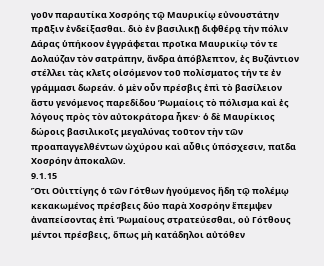γοῦν παραυτίκα Χοσρόης τῷ Μαυρικίῳ εὐνουστάτην πρᾶξιν ἐνδείξασθαι. διὸ ἐν βασιλικῇ διφθέρᾳ τὴν πόλιν Δάρας ὑπήκοον ἐγγράφεται προῖκα Μαυρικίῳ τόν τε Δολαύζαν τὸν σατράπην, ἄνδρα ἀπόβλεπτον, ἐς Βυζάντιον στέλλει τὰς κλεῖς οἰσόμενον τοῦ πολίσματος τήν τε ἐν γράμμασι δωρεάν. ὁ μὲν οὖν πρέσβις ἐπὶ τὸ βασίλειον ἄστυ γενόμενος παρεδίδου Ῥωμαίοις τὸ πόλισμα καὶ ἐς λόγους πρὸς τὸν αὐτοκράτορα ἧκεν· ὁ δὲ Μαυρίκιος δώροις βασιλικοῖς μεγαλύνας τοῦτον τὴν τῶν προαπαγγελθέντων ὠχύρου καὶ αὖθις ὑπόσχεσιν, παῖδα Χοσρόην ἀποκαλῶν.
9.1.15
Ὅτι Οὐιττίγης ὁ τῶν Γότθων ἡγούμενος ἤδη τῷ πολέμῳ κεκακωμένος πρέσβεις δύο παρὰ Χοσρόην ἔπεμψεν ἀναπείσοντας ἐπὶ Ῥωμαίους στρατεύεσθαι, οὐ Γότθους μέντοι πρέσβεις, ὅπως μὴ κατάδηλοι αὐτόθεν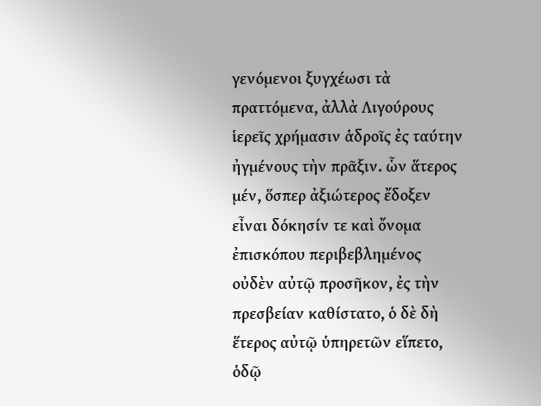γενόμενοι ξυγχέωσι τὰ πραττόμενα, ἀλλὰ Λιγούρους ἱερεῖς χρήμασιν ἁδροῖς ἐς ταύτην ἠγμένους τὴν πρᾶξιν. ὧν ἅτερος μέν, ὅσπερ ἀξιώτερος ἔδοξεν εἶναι δόκησίν τε καὶ ὄνομα ἐπισκόπου περιβεβλημένος οὐδὲν αὐτῷ προσῆκον, ἐς τὴν πρεσβείαν καθίστατο, ὁ δὲ δὴ ἕτερος αὐτῷ ὑπηρετῶν εἵπετο, ὁδῷ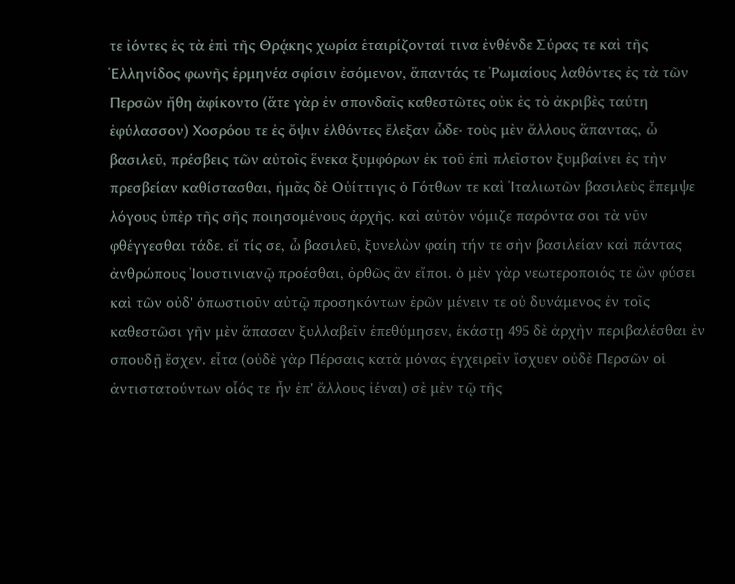τε ἰόντες ἐς τὰ ἐπὶ τῆς Θρᾴκης χωρία ἑταιρίζονταί τινα ἐνθένδε Σύρας τε καὶ τῆς Ἑλληνίδος φωνῆς ἑρμηνέα σφίσιν ἐσόμενον, ἅπαντάς τε Ῥωμαίους λαθόντες ἐς τὰ τῶν Περσῶν ἤθη ἀφίκοντο (ἅτε γὰρ ἐν σπονδαῖς καθεστῶτες οὐκ ἐς τὸ ἀκριβὲς ταύτη ἐφύλασσον) Χοσρόου τε ἐς ὄψιν ἐλθόντες ἔλεξαν ὧδε· τοὺς μὲν ἄλλους ἅπαντας, ὦ βασιλεῦ, πρέσβεις τῶν αὐτοῖς ἕνεκα ξυμφόρων ἐκ τοῦ ἐπὶ πλεῖστον ξυμβαίνει ἐς τὴν πρεσβείαν καθίστασθαι, ἡμᾶς δὲ Οὐίττιγις ὁ Γότθων τε καὶ Ἰταλιωτῶν βασιλεὺς ἔπεμψε λόγους ὑπὲρ τῆς σῆς ποιησομένους ἀρχῆς. καὶ αὐτὸν νόμιζε παρόντα σοι τὰ νῦν φθέγγεσθαι τάδε. εἴ τίς σε, ὦ βασιλεῦ, ξυνελὼν φαίη τήν τε σὴν βασιλείαν καὶ πάντας ἀνθρώπους Ἰουστινιανῷ προέσθαι, ὀρθῶς ἂν εἴποι. ὁ μὲν γὰρ νεωτεροποιός τε ὢν φύσει καὶ τῶν οὐδ' ὁπωστιοῦν αὐτῷ προσηκόντων ἐρῶν μένειν τε οὐ δυνάμενος ἐν τοῖς καθεστῶσι γῆν μὲν ἅπασαν ξυλλαβεῖν ἐπεθύμησεν, ἑκάστῃ 495 δὲ ἀρχὴν περιβαλέσθαι ἐν σπουδῇ ἔσχεν. εἶτα (οὐδὲ γὰρ Πέρσαις κατὰ μόνας ἐγχειρεῖν ἴσχυεν οὐδὲ Περσῶν οἱ ἀντιστατούντων οἷός τε ἦν ἐπ' ἄλλους ἰέναι) σὲ μὲν τῷ τῆς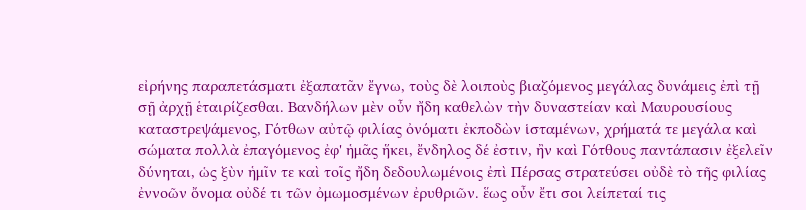εἰρήνης παραπετάσματι ἐξαπατᾶν ἔγνω, τοὺς δὲ λοιποὺς βιαζόμενος μεγάλας δυνάμεις ἐπὶ τῇ σῇ ἀρχῇ ἑταιρίζεσθαι. Βανδήλων μὲν οὖν ἤδη καθελὼν τὴν δυναστείαν καὶ Μαυρουσίους καταστρεψάμενος, Γότθων αὐτῷ φιλίας ὀνόματι ἐκποδὼν ἱσταμένων, χρήματά τε μεγάλα καὶ σώματα πολλὰ ἐπαγόμενος ἐφ' ἡμᾶς ἥκει, ἔνδηλος δέ ἐστιν, ἢν καὶ Γότθους παντάπασιν ἐξελεῖν δύνηται, ὡς ξὺν ἡμῖν τε καὶ τοῖς ἤδη δεδουλωμένοις ἐπὶ Πέρσας στρατεύσει οὐδὲ τὸ τῆς φιλίας ἐννοῶν ὄνομα οὐδέ τι τῶν ὀμωμοσμένων ἐρυθριῶν. ἕως οὖν ἔτι σοι λείπεταί τις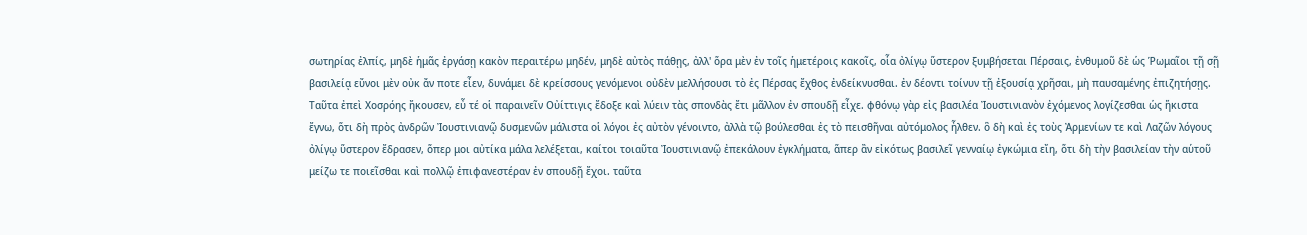σωτηρίας ἐλπίς, μηδὲ ἡμᾶς ἐργάσῃ κακὸν περαιτέρω μηδέν, μηδὲ αὐτὸς πάθῃς, ἀλλ' ὅρα μὲν ἐν τοῖς ἡμετέροις κακοῖς, οἷα ὀλίγῳ ὕστερον ξυμβήσεται Πέρσαις, ἐνθυμοῦ δὲ ὡς Ῥωμαῖοι τῇ σῇ βασιλείᾳ εὔνοι μὲν οὐκ ἄν ποτε εἶεν, δυνάμει δὲ κρείσσους γενόμενοι οὐδὲν μελλήσουσι τὸ ἐς Πέρσας ἔχθος ἐνδείκνυσθαι. ἐν δέοντι τοίνυν τῇ ἐξουσίᾳ χρῆσαι, μὴ παυσαμένης ἐπιζητήσῃς. Ταῦτα ἐπεὶ Χοσρόης ἤκουσεν, εὖ τέ οἱ παραινεῖν Οὐίττιγις ἔδοξε καὶ λύειν τὰς σπονδὰς ἔτι μᾶλλον ἐν σπουδῇ εἶχε. φθόνῳ γὰρ εἰς βασιλέα Ἰουστινιανὸν ἐχόμενος λογίζεσθαι ὡς ἥκιστα ἔγνω, ὅτι δὴ πρὸς ἀνδρῶν Ἰουστινιανῷ δυσμενῶν μάλιστα οἱ λόγοι ἐς αὐτὸν γένοιντο, ἀλλὰ τῷ βούλεσθαι ἐς τὸ πεισθῆναι αὐτόμολος ἦλθεν. ὃ δὴ καὶ ἐς τοὺς Ἀρμενίων τε καὶ Λαζῶν λόγους ὀλίγῳ ὕστερον ἔδρασεν, ὅπερ μοι αὐτίκα μάλα λελέξεται, καίτοι τοιαῦτα Ἰουστινιανῷ ἐπεκάλουν ἐγκλήματα, ἅπερ ἂν εἰκότως βασιλεῖ γενναίῳ ἐγκώμια εἴη, ὅτι δὴ τὴν βασιλείαν τὴν αὑτοῦ μείζω τε ποιεῖσθαι καὶ πολλῷ ἐπιφανεστέραν ἐν σπουδῇ ἔχοι. ταῦτα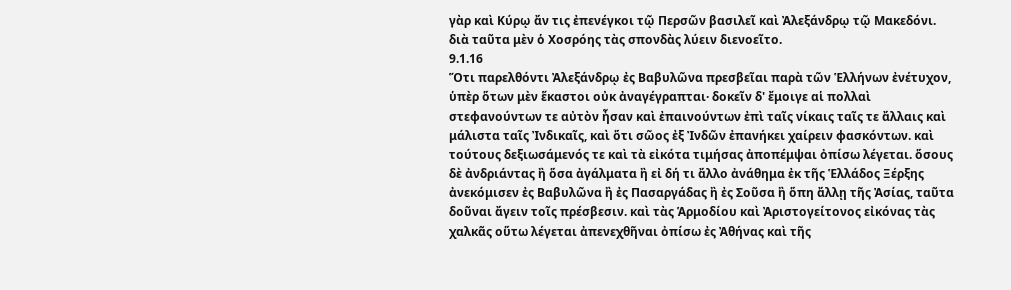γὰρ καὶ Κύρῳ ἄν τις ἐπενέγκοι τῷ Περσῶν βασιλεῖ καὶ Ἀλεξάνδρῳ τῷ Μακεδόνι. διὰ ταῦτα μὲν ὁ Χοσρόης τὰς σπονδὰς λύειν διενοεῖτο.
9.1.16
Ὅτι παρελθόντι Ἀλεξάνδρῳ ἐς Βαβυλῶνα πρεσβεῖαι παρὰ τῶν Ἑλλήνων ἐνέτυχον, ὑπὲρ ὅτων μὲν ἕκαστοι οὐκ ἀναγέγραπται· δοκεῖν δ' ἔμοιγε αἱ πολλαὶ στεφανούντων τε αὐτὸν ἦσαν καὶ ἐπαινούντων ἐπὶ ταῖς νίκαις ταῖς τε ἄλλαις καὶ μάλιστα ταῖς Ἰνδικαῖς, καὶ ὅτι σῶος ἐξ Ἰνδῶν ἐπανήκει χαίρειν φασκόντων. καὶ τούτους δεξιωσάμενός τε καὶ τὰ εἰκότα τιμήσας ἀποπέμψαι ὀπίσω λέγεται. ὅσους δὲ ἀνδριάντας ἢ ὅσα ἀγάλματα ἢ εἰ δή τι ἄλλο ἀνάθημα ἐκ τῆς Ἑλλάδος Ξέρξης ἀνεκόμισεν ἐς Βαβυλῶνα ἢ ἐς Πασαργάδας ἢ ἐς Σοῦσα ἢ ὅπη ἄλλῃ τῆς Ἀσίας, ταῦτα δοῦναι ἄγειν τοῖς πρέσβεσιν. καὶ τὰς Ἁρμοδίου καὶ Ἀριστογείτονος εἰκόνας τὰς χαλκᾶς οὕτω λέγεται ἀπενεχθῆναι ὀπίσω ἐς Ἀθήνας καὶ τῆς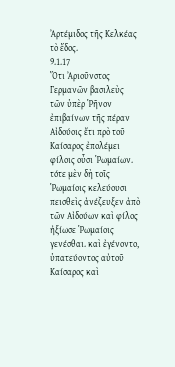Ἀρτέμιδος τῆς Κελκέας τὸ ἕδος.
9.1.17
Ὅτι Ἀριοῦνστος Γερμανῶν βασιλεὺς τῶν ὑπὲρ Ῥῆνον ἐπιβαίνων τῆς πέραν Αἰδούοις ἔτι πρὸ τοῦ Καίσαρος ἐπολέμει φίλοις οὖσι Ῥωμαίων. τότε μὲν δὴ τοῖς Ῥωμαίοις κελεύουσι πεισθεὶς ἀνέζευξεν ἀπὸ τῶν Αἰδούων καὶ φίλος ἠξίωσε Ῥωμαίοις γενέσθαι. καὶ ἐγένοντο, ὑπατεύοντος αὐτοῦ Καίσαρος καὶ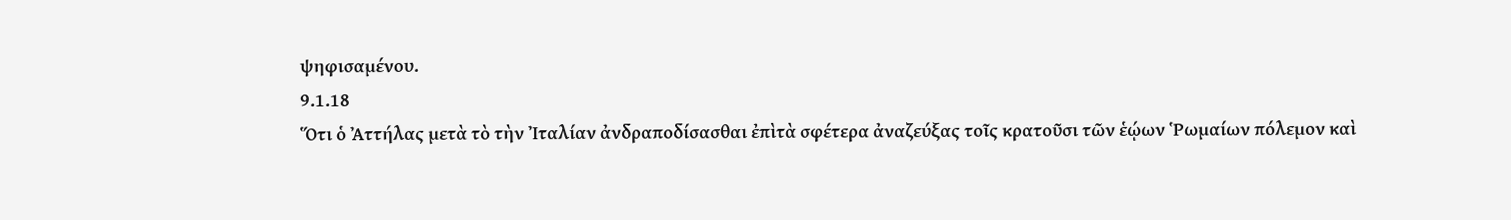ψηφισαμένου.
9.1.18
Ὅτι ὁ Ἀττήλας μετὰ τὸ τὴν Ἰταλίαν ἀνδραποδίσασθαι ἐπὶτὰ σφέτερα ἀναζεύξας τοῖς κρατοῦσι τῶν ἑῴων Ῥωμαίων πόλεμον καὶ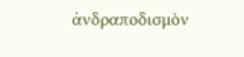ἀνδραποδισμὸν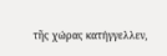τῆς χώρας κατήγγελλεν,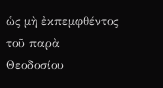ὡς μὴ ἐκπεμφθέντος τοῦ παρὰ Θεοδοσίου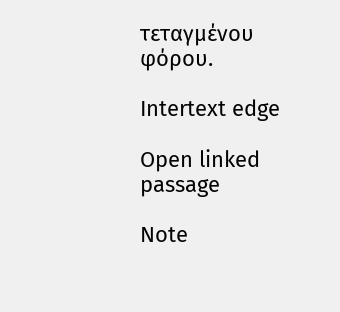τεταγμένου φόρου.

Intertext edge

Open linked passage

Note